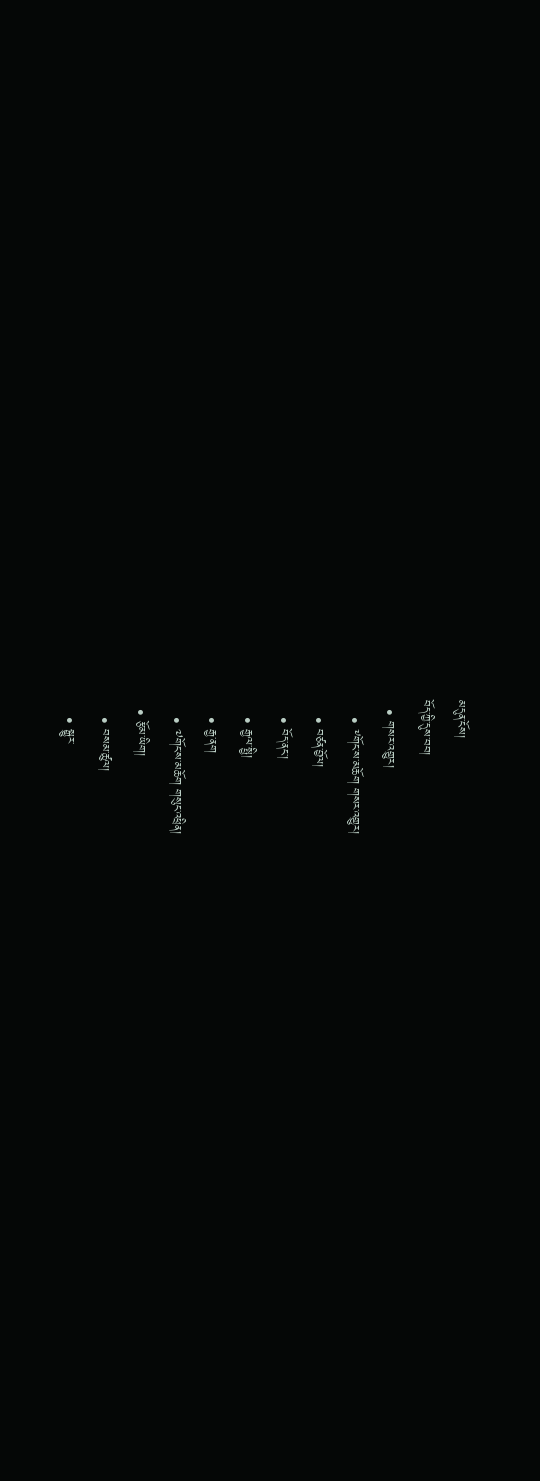མདུན་ངོས།
བོད་ཀྱི་དུས་བབ།
  • གསར་འགྱུར།
    • ༸གོང་ས་མཆོག གསར་འགྱུར།
    • བཙན་བྱོལ།
    • བོད་ནང་།
    • རྒྱལ་སྤྱི།
    • རྒྱ་ནག
    • ༧གོང་ས་མཆོག གསུང་འཕྲིན།
  • རྩོམ་ཡིག།
    • བསམ་ཚུལ།
    • སྒྱུར་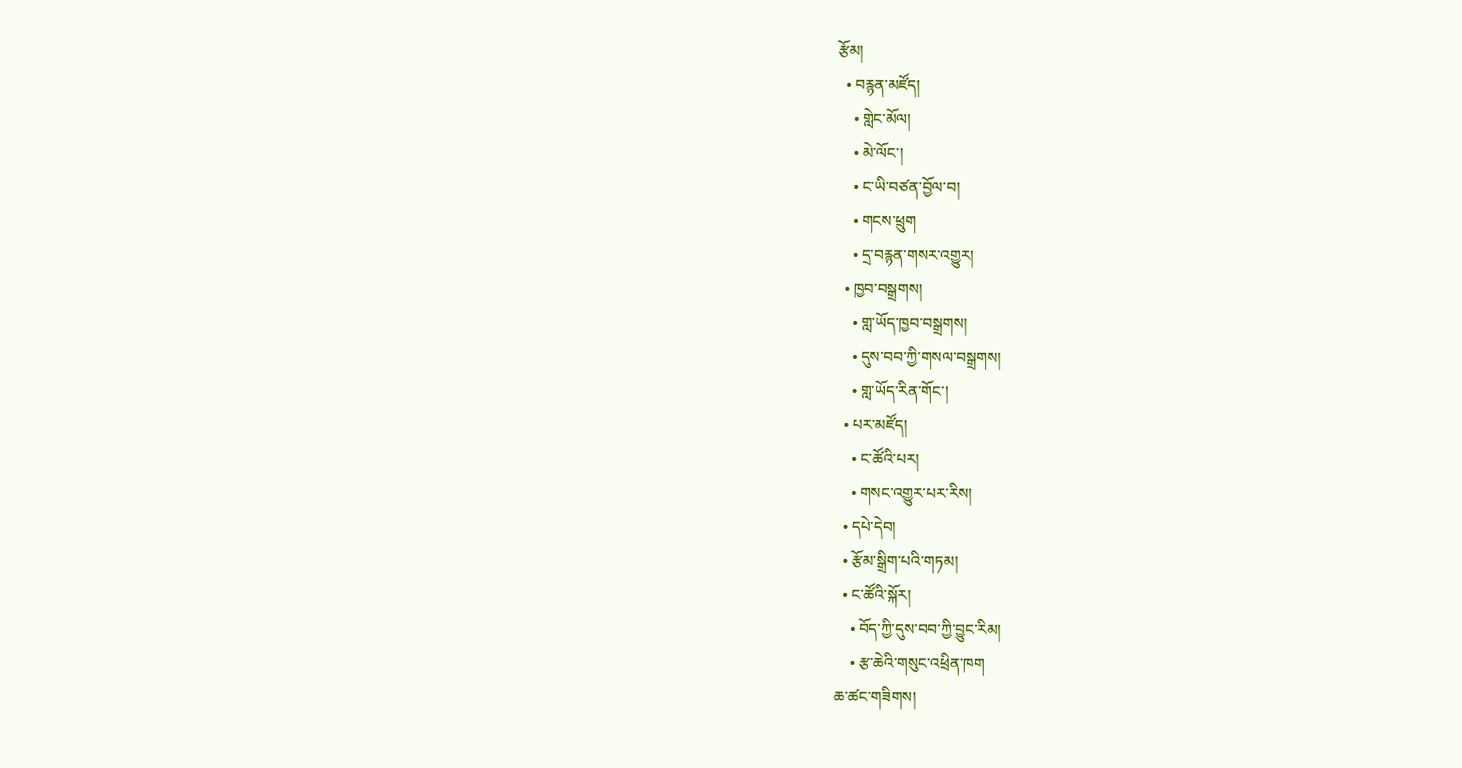རྩོམ།
  • བརྙན་མཛོད།
    • གླེང་མོལ།
    • མེ་ལོང་།
    • ང་ཡི་བཙན་བྱོལ་བ།
    • གངས་ཕྲུག
    • དྲ་བརྙན་གསར་འགྱུར།
  • ཁྱབ་བསྒྲགས།
    • གླ་ཡོད་ཁྱབ་བསྒྲགས།
    • དུས་བབ་ཀྱི་གསལ་བསྒྲགས།
    • གླ་ཡོད་རིན་གོང་།
  • པར་མཛོད།
    • ང་ཚོའི་པར།
    • གསང་འགྱུར་པར་རིས།
  • དཔེ་དེབ།
  • རྩོམ་སྒྲིག་པའི་གཏམ།
  • ང་ཚོའི་སྐོར།
    • བོད་ཀྱི་དུས་བབ་ཀྱི་བྱུང་རིམ།
    • རྩ་ཆེའི་གསུང་འཕྲིན་ཁག
ཆ་ཚང་གཟིགས།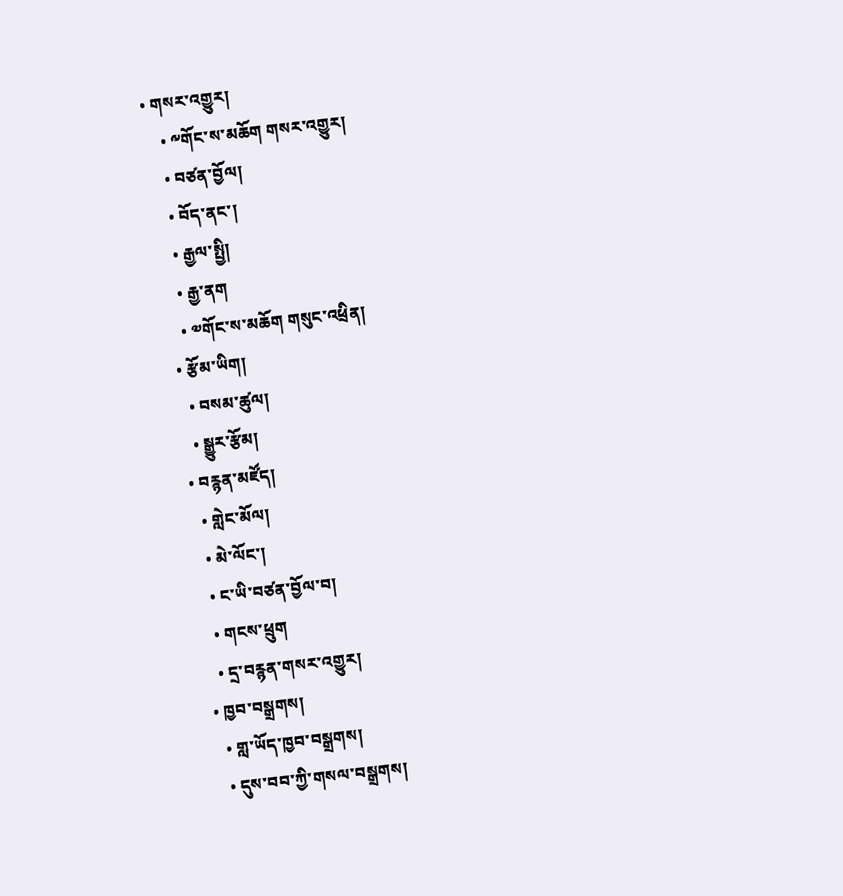• གསར་འགྱུར།
    • ༸གོང་ས་མཆོག གསར་འགྱུར།
    • བཙན་བྱོལ།
    • བོད་ནང་།
    • རྒྱལ་སྤྱི།
    • རྒྱ་ནག
    • ༧གོང་ས་མཆོག གསུང་འཕྲིན།
  • རྩོམ་ཡིག།
    • བསམ་ཚུལ།
    • སྒྱུར་རྩོམ།
  • བརྙན་མཛོད།
    • གླེང་མོལ།
    • མེ་ལོང་།
    • ང་ཡི་བཙན་བྱོལ་བ།
    • གངས་ཕྲུག
    • དྲ་བརྙན་གསར་འགྱུར།
  • ཁྱབ་བསྒྲགས།
    • གླ་ཡོད་ཁྱབ་བསྒྲགས།
    • དུས་བབ་ཀྱི་གསལ་བསྒྲགས།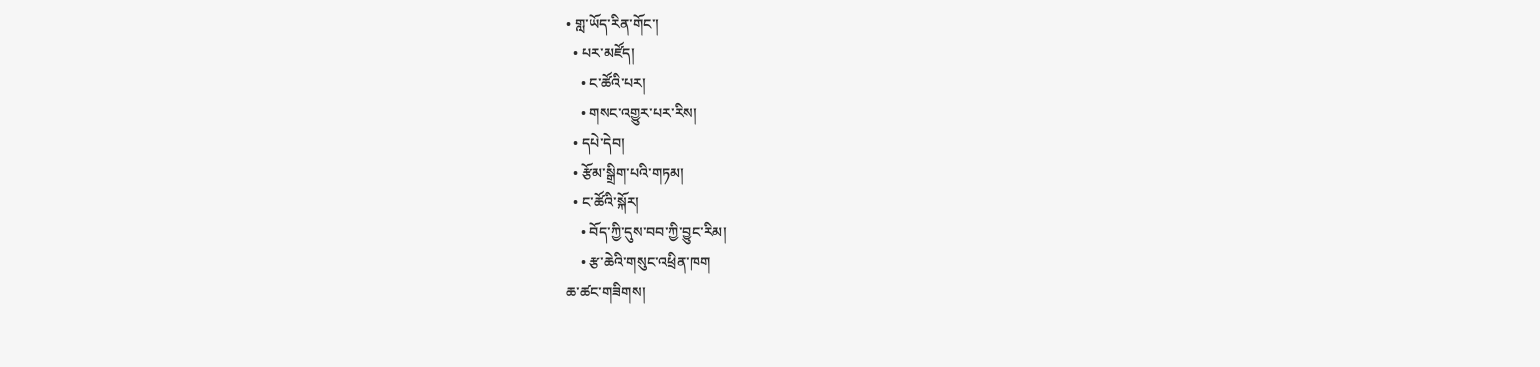• གླ་ཡོད་རིན་གོང་།
  • པར་མཛོད།
    • ང་ཚོའི་པར།
    • གསང་འགྱུར་པར་རིས།
  • དཔེ་དེབ།
  • རྩོམ་སྒྲིག་པའི་གཏམ།
  • ང་ཚོའི་སྐོར།
    • བོད་ཀྱི་དུས་བབ་ཀྱི་བྱུང་རིམ།
    • རྩ་ཆེའི་གསུང་འཕྲིན་ཁག
ཆ་ཚང་གཟིགས།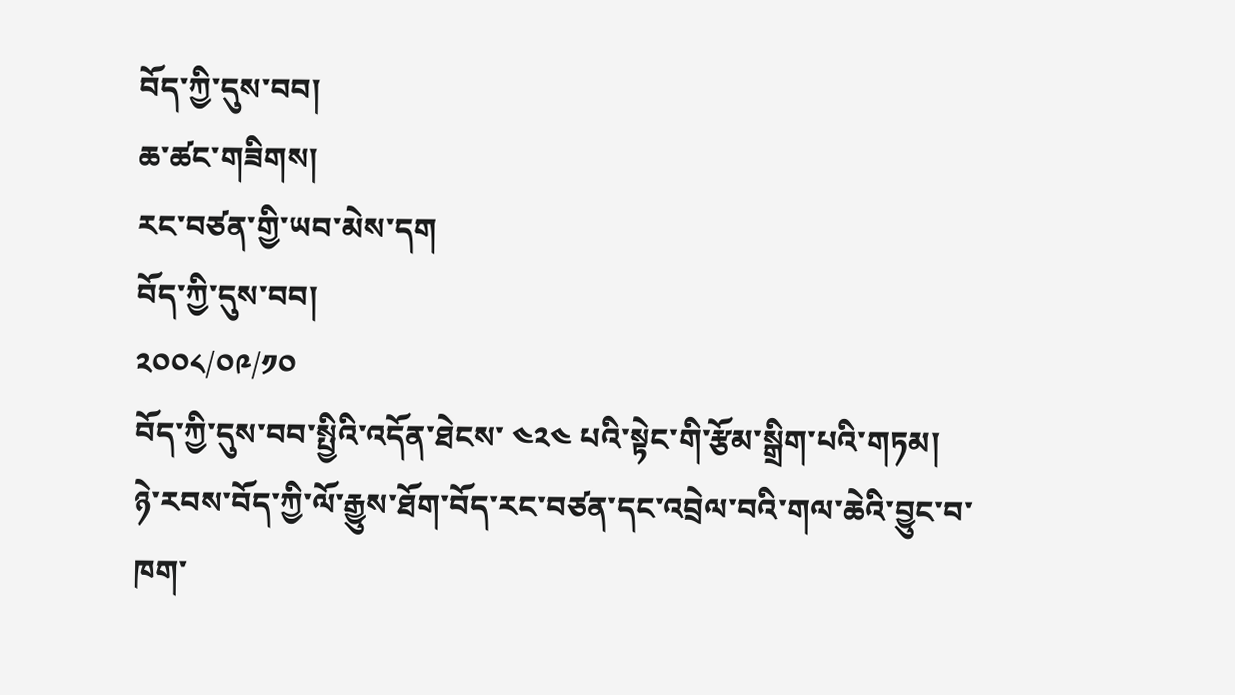བོད་ཀྱི་དུས་བབ།
ཆ་ཚང་གཟིགས།
རང་བཙན་གྱི་ཡབ་མེས་དག
བོད་ཀྱི་དུས་བབ།
༢༠༠༨/༠༩/༡༠
བོད་ཀྱི་དུས་བབ་སྤྱིའི་འདོན་ཐེངས་ ༤༢༤ པའི་སྟེང་གི་རྩོམ་སྒྲིག་པའི་གཏམ།
ཉེ་རབས་བོད་ཀྱི་ལོ་རྒྱུས་ཐོག་བོད་རང་བཙན་དང་འབྲེལ་བའི་གལ་ཆེའི་བྱུང་བ་ཁག་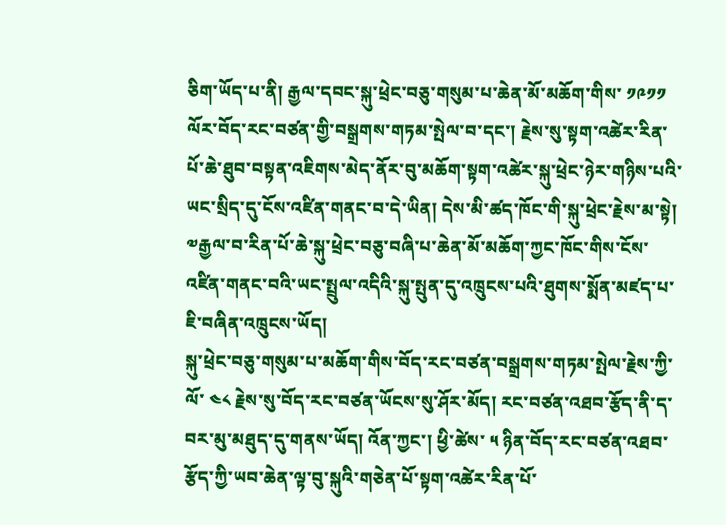ཅིག་ཡོད་པ་ནི། རྒྱལ་དབང་སྐུ་ཕྲེང་བཅུ་གསུམ་པ་ཆེན་མོ་མཆོག་གིས་ ༡༩༡༡ ལོར་བོད་རང་བཙན་གྱི་བསྒྲགས་གཏམ་སྤེལ་བ་དང་། རྗེས་སུ་སྟག་འཚེར་རིན་པོ་ཆེ་ཐུབ་བསྟན་འཇིགས་མེད་ནོར་བུ་མཆོག་སྟག་འཚེར་སྐུ་ཕྲེང་ཉེར་གཉིས་པའི་ཡང་སྲིད་དུ་ངོས་འཛིན་གནང་བ་དེ་ཡིན། དེས་མི་ཚད་ཁོང་གི་སྐུ་ཕྲེང་རྗེས་མ་སྟེ། ༧རྒྱལ་བ་རིན་པོ་ཆེ་སྐུ་ཕྲེང་བཅུ་བཞི་པ་ཆེན་མོ་མཆོག་ཀྱང་ཁོང་གིས་ངོས་འཛིན་གནང་བའི་ཡང་སྤྲུལ་འདིའི་སྐུ་སྤུན་དུ་འཁྲུངས་པའི་ཐུགས་སྨོན་མཛད་པ་ཇི་བཞིན་འཁྲུངས་ཡོད།
སྐུ་ཕྲེང་བཅུ་གསུམ་པ་མཆོག་གིས་བོད་རང་བཙན་བསྒྲགས་གཏམ་སྤེལ་རྗེས་ཀྱི་ལོ་ ༤༨ རྗེས་སུ་བོད་རང་བཙན་ཡོངས་སུ་ཤོར་མོད། རང་བཙན་འཐབ་རྩོད་ནི་ད་བར་མུ་མཐུད་དུ་གནས་ཡོད། འོན་ཀྱང་། ཕྱི་ཚེས་ ༥ ཉིན་བོད་རང་བཙན་འཐབ་རྩོད་ཀྱི་ཡབ་ཆེན་ལྟ་བུ་སྐུའི་གཅེན་པོ་སྟག་འཚེར་རིན་པོ་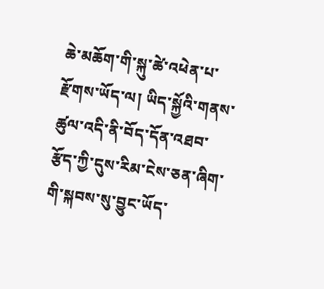ཆེ་མཆོག་གི་སྐུ་ཚེ་འཕེན་པ་རྫོགས་ཡོད་ལ། ཡིད་སྐྱོའི་གནས་ཚུལ་འདི་ནི་བོད་དོན་འཐབ་རྩོད་ཀྱི་དུས་རིམ་ངེས་ཅན་ཞིག་གི་སྐབས་སུ་བྱུང་ཡོད་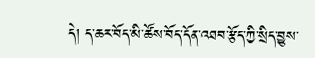དེ། ད་ཆར་བོད་མི་ཚོས་བོད་དོན་འཐབ་རྩོད་ཀྱི་སྲིད་བྱུས་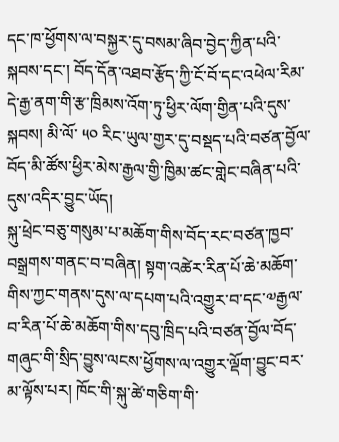དང་ཁ་ཕྱོགས་ལ་བསྐྱར་དུ་བསམ་ཞིབ་བྱེད་ཀྱིན་པའི་སྐབས་དང་། བོད་དོན་འཐབ་རྩོད་ཀྱི་ངོ་བོ་དང་འཕེལ་རིམ་དེ་རྒྱ་ནག་གི་རྩ་ཁྲིམས་འོག་ཏུ་ཕྱིར་ལོག་གྱིན་པའི་དུས་སྐབས། མི་ལོ་ ༥༠ རིང་ཡུལ་གྱར་དུ་བསྡད་པའི་བཙན་བྱོལ་བོད་མི་ཚོས་ཕྱིར་མེས་རྒྱལ་གྱི་ཁྱིམ་ཚང་གླེང་བཞིན་པའི་དུས་འདིར་བྱུང་ཡོད།
སྐུ་ཕྲེང་བཅུ་གསུམ་པ་མཆོག་གིས་བོད་རང་བཙན་ཁྱབ་བསྒྲགས་གནང་བ་བཞིན། སྟག་འཚེར་རིན་པོ་ཆེ་མཆོག་གིས་ཀྱང་གནས་དུས་ལ་དཔག་པའི་འགྱུར་བ་དང་༧རྒྱལ་བ་རིན་པོ་ཆེ་མཆོག་གིས་དབུ་ཁྲིད་པའི་བཙན་བྱོལ་བོད་གཞུང་གི་སྲིད་བྱུས་ལངས་ཕྱོགས་ལ་འགྱུར་ལྡོག་བྱུང་བར་མ་ལྟོས་པར། ཁོང་གི་སྐུ་ཚེ་གཅིག་གི་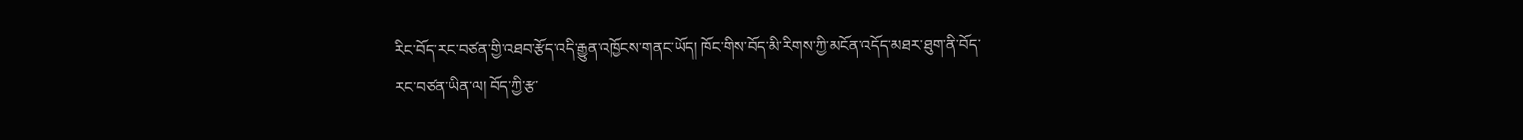རིང་བོད་རང་བཙན་གྱི་འཐབ་རྩོད་འདི་རྒྱུན་འཁྱོངས་གནང་ཡོད། ཁོང་གིས་བོད་མི་རིགས་ཀྱི་མངོན་འདོད་མཐར་ཐུག་ནི་བོད་རང་བཙན་ཡིན་ལ། བོད་ཀྱི་རྩ་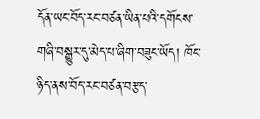དོན་ཡང་བོད་རང་བཙན་ཡིན་པའི་དགོངས་གཞི་བསྒྱུར་དུ་མེད་པ་ཞིག་བཟུང་ཡོད། ཁོང་ཉིད་ནས་བོད་རང་བཙན་བརྩད་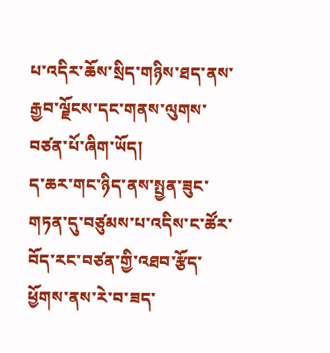པ་འདིར་ཆོས་སྲིད་གཉིས་ཐད་ནས་རྒྱབ་ལྗོངས་དང་གནས་ལུགས་བཙན་པོ་ཞིག་ཡོད།
ད་ཆར་གང་ཉིད་ནས་སྤྱན་ཟུང་གཏན་དུ་བཙུམས་པ་འདིས་ང་ཚོར་བོད་རང་བཙན་གྱི་འཐབ་རྩོད་ཕྱོགས་ནས་རེ་བ་ཟད་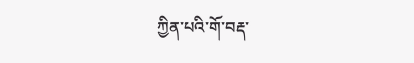ཀྱིན་པའི་གོ་བརྡ་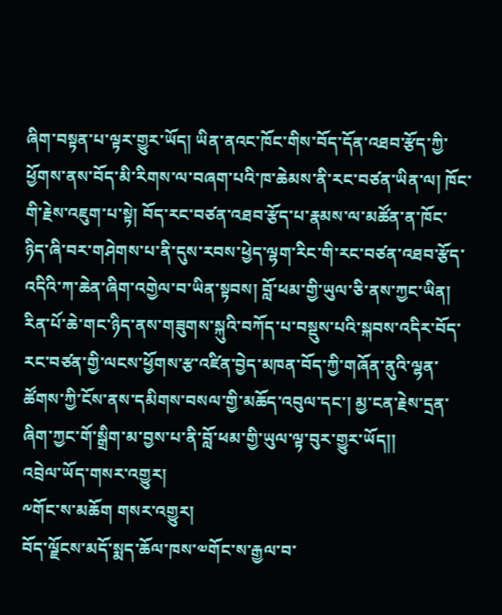ཞིག་བསྟན་པ་ལྟར་གྱུར་ཡོད། ཡིན་ནའང་ཁོང་གིས་བོད་དོན་འཐབ་རྩོད་ཀྱི་ཕྱོགས་ནས་བོད་མི་རིགས་ལ་བཞག་པའི་ཁ་ཆེམས་ནི་རང་བཙན་ཡིན་ལ། ཁོང་གི་རྗེས་འཇུག་པ་སྟེ། བོད་རང་བཙན་འཐབ་རྩོད་པ་རྣམས་ལ་མཚོན་ན་ཁོང་ཉིད་ཞི་བར་གཤེགས་པ་ནི་དུས་རབས་ཕྱེད་ལྷག་རིང་གི་རང་བཙན་འཐབ་རྩོད་འདིའི་ཀ་ཆེན་ཞིག་འགྱེལ་བ་ཡིན་སྟབས། བློ་ཕམ་གྱི་ཡུལ་ཅི་ནས་ཀྱང་ཡིན།
རིན་པོ་ཆེ་གང་ཉིད་ནས་གཟུགས་སྐུའི་བཀོད་པ་བསྡུས་པའི་སྐབས་འདིར་བོད་རང་བཙན་གྱི་ལངས་ཕྱོགས་རྩ་འཛིན་བྱེད་མཁན་བོད་ཀྱི་གཞོན་ནུའི་ལྷན་ཚོགས་ཀྱི་ངོས་ནས་དམིགས་བསལ་གྱི་མཆོད་འབུལ་དང་། མྱ་ངན་རྗེས་དྲན་ཞིག་ཀྱང་གོ་སྒྲིག་མ་བྱས་པ་ནི་བློ་ཕམ་གྱི་ཡུལ་ལྟ་བུར་གྱུར་ཡོད།།
འབྲེལ་ཡོད་གསར་འགྱུར།
༸གོང་ས་མཆོག གསར་འགྱུར།
བོད་ལྗོངས་མདོ་སྨད་ཆོལ་ཁས་༧གོང་ས་རྒྱལ་བ་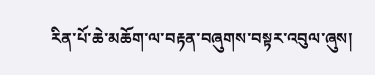རིན་པོ་ཆེ་མཆོག་ལ་བརྟན་བཞུགས་བསྟར་འབུལ་ཞུས།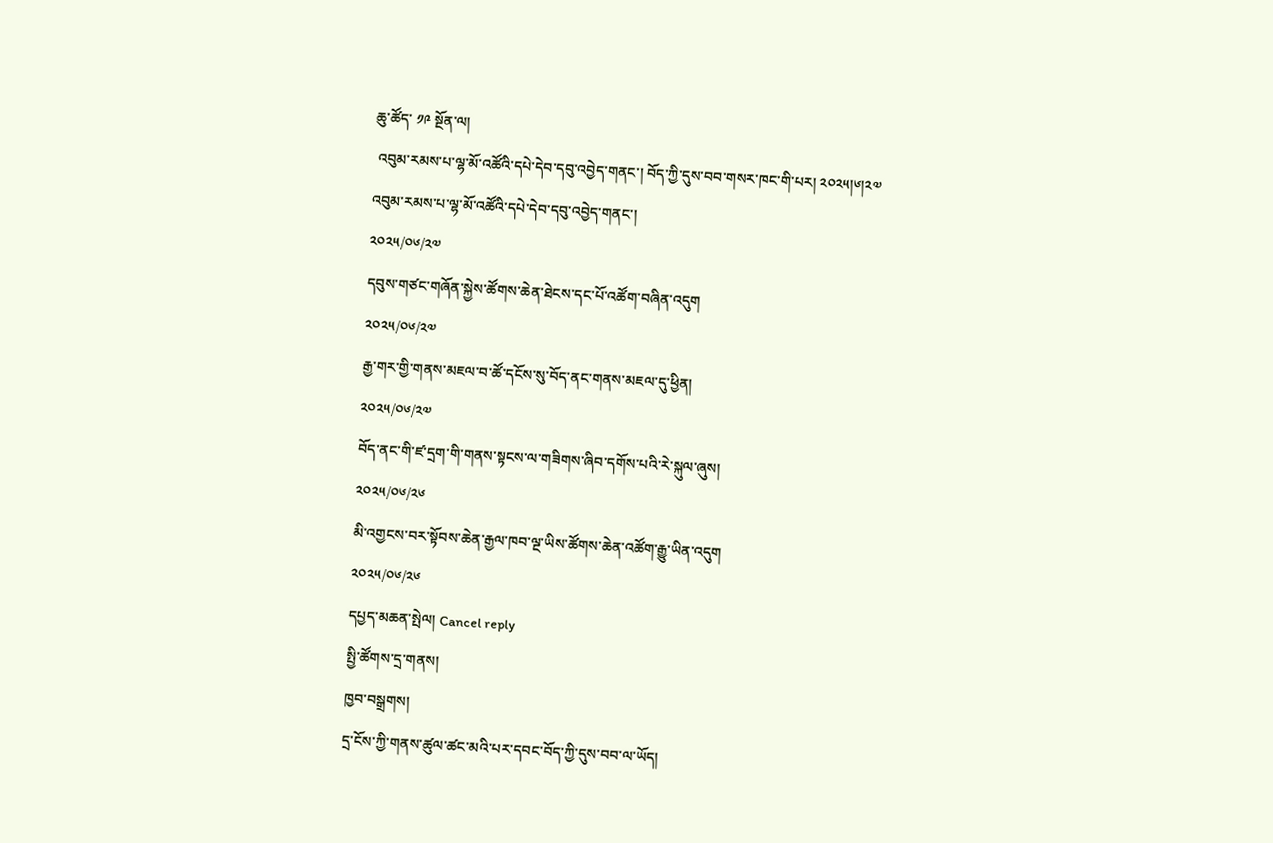ཆུ་ཚོད་ ༡༩ སྔོན་ལ།
 འབུམ་རམས་པ་ལྷ་མོ་འཚོའི་དཔེ་དེབ་དབུ་འབྱེད་གནང་། བོད་ཀྱི་དུས་བབ་གསར་ཁང་གི་པར། ༢༠༢༥།༦།༢༧
འབུམ་རམས་པ་ལྷ་མོ་འཚོའི་དཔེ་དེབ་དབུ་འབྱེད་གནང་།
༢༠༢༥/༠༦/༢༧
དབུས་གཙང་གཞོན་སྐྱེས་ཚོགས་ཆེན་ཐེངས་དང་པོ་འཚོག་བཞིན་འདུག
༢༠༢༥/༠༦/༢༧
རྒྱ་གར་གྱི་གནས་མཇལ་བ་ཚོ་དངོས་སུ་བོད་ནང་གནས་མཇལ་དུ་ཕྱིན།
༢༠༢༥/༠༦/༢༧
བོད་ནང་གི་ཛ་དྲག་གི་གནས་སྟངས་ལ་གཟིགས་ཞིབ་དགོས་པའི་རེ་སྐུལ་ཞུས།
༢༠༢༥/༠༦/༢༦
མི་འགྱངས་བར་སྟོབས་ཆེན་རྒྱལ་ཁབ་ལྔ་ཡིས་ཚོགས་ཆེན་འཚོག་རྒྱུ་ཡིན་འདུག
༢༠༢༥/༠༦/༢༦
དཔྱད་མཆན་སྤེལ། Cancel reply
སྤྱི་ཚོགས་དྲ་གནས།
ཁྱབ་བསྒྲགས།
དྲ་ངོས་ཀྱི་གནས་ཚུལ་ཚང་མའི་པར་དབང་བོད་ཀྱི་དུས་བབ་ལ་ཡོད།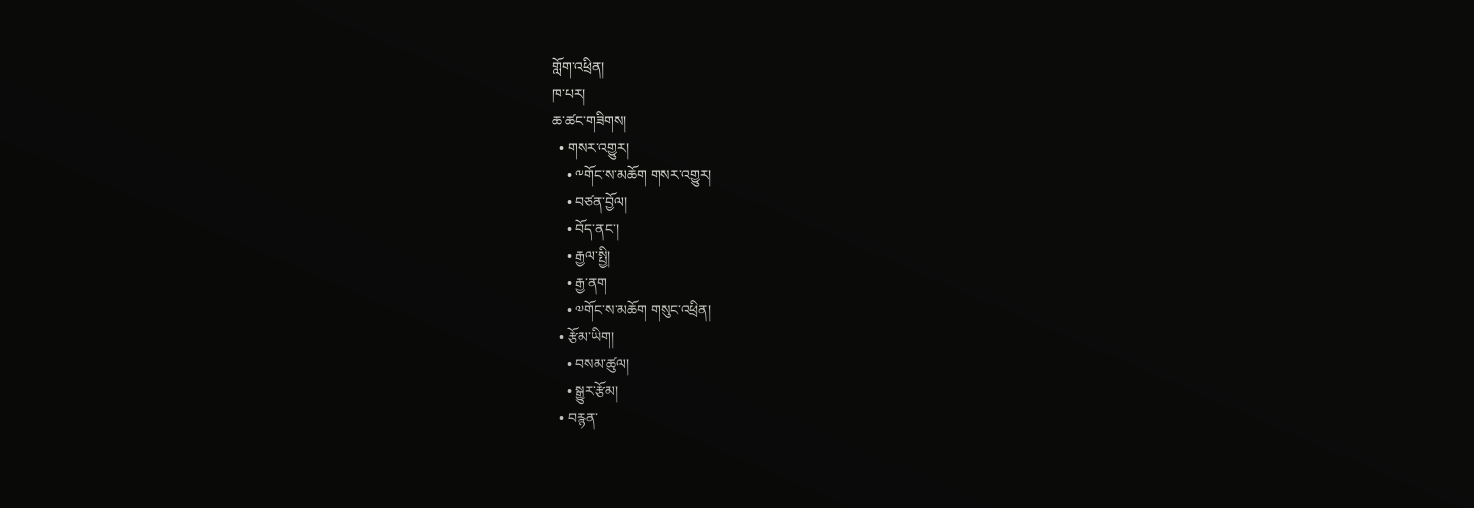གློག་འཕྲིན།
ཁ་པར།
ཆ་ཚང་གཟིགས།
  • གསར་འགྱུར།
    • ༸གོང་ས་མཆོག གསར་འགྱུར།
    • བཙན་བྱོལ།
    • བོད་ནང་།
    • རྒྱལ་སྤྱི།
    • རྒྱ་ནག
    • ༧གོང་ས་མཆོག གསུང་འཕྲིན།
  • རྩོམ་ཡིག།
    • བསམ་ཚུལ།
    • སྒྱུར་རྩོམ།
  • བརྙན་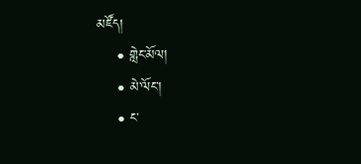མཛོད།
    • གླེང་མོལ།
    • མེ་ལོང་།
    • ང་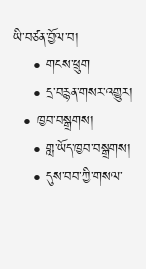ཡི་བཙན་བྱོལ་བ།
    • གངས་ཕྲུག
    • དྲ་བརྙན་གསར་འགྱུར།
  • ཁྱབ་བསྒྲགས།
    • གླ་ཡོད་ཁྱབ་བསྒྲགས།
    • དུས་བབ་ཀྱི་གསལ་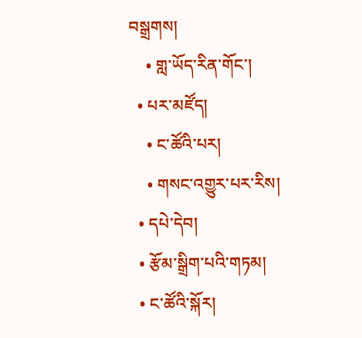བསྒྲགས།
    • གླ་ཡོད་རིན་གོང་།
  • པར་མཛོད།
    • ང་ཚོའི་པར།
    • གསང་འགྱུར་པར་རིས།
  • དཔེ་དེབ།
  • རྩོམ་སྒྲིག་པའི་གཏམ།
  • ང་ཚོའི་སྐོར།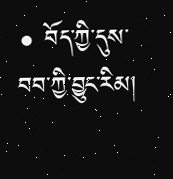• བོད་ཀྱི་དུས་བབ་ཀྱི་བྱུང་རིམ།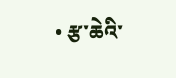• རྩ་ཆེའི་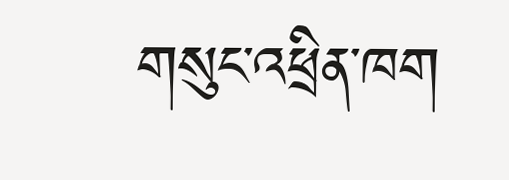གསུང་འཕྲིན་ཁག